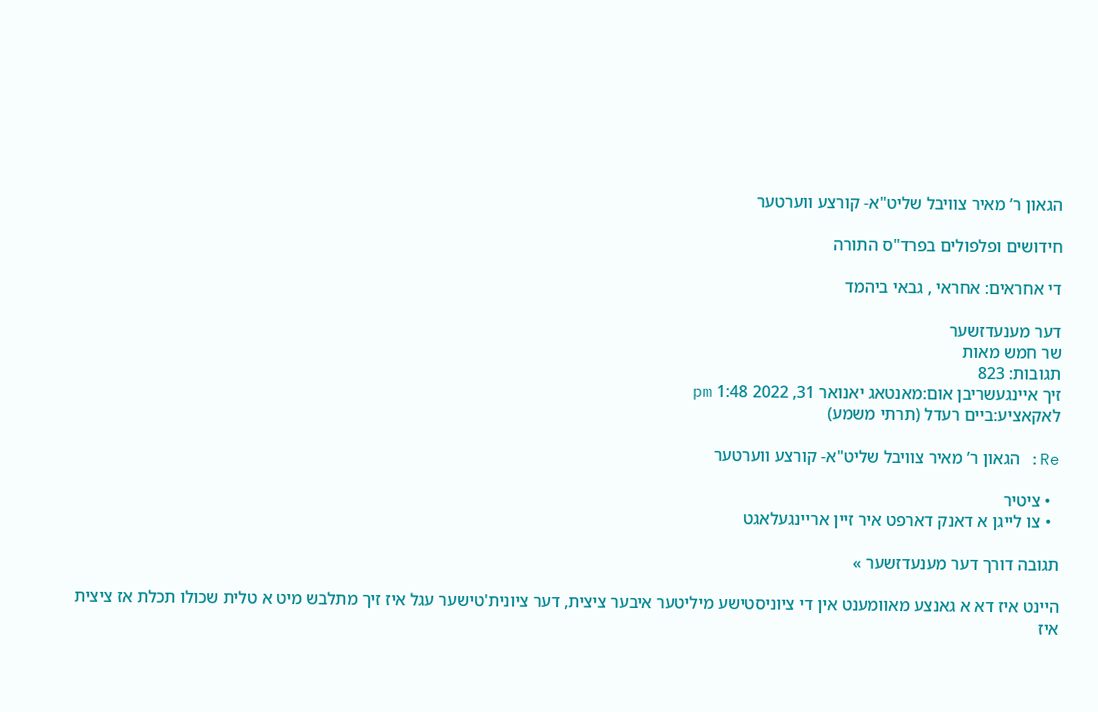הגאון ר’ מאיר צוויבל שליט"א- קורצע ווערטער

חידושים ופלפולים בפרד"ס התורה

די אחראים: אחראי , גבאי ביהמד

דער מענעדזשער
שר חמש מאות
תגובות: 823
זיך איינגעשריבן אום:מאנטאג יאנואר 31, 2022 1:48 pm
לאקאציע:ביים רעדל (תרתי משמע)

Re: הגאון ר’ מאיר צוויבל שליט"א- קורצע ווערטער

  • ציטיר
  • צו לייגן א דאנק דארפט איר זיין אריינגעלאגט

תגובה דורך דער מענעדזשער »

היינט איז דא א גאנצע מאוומענט אין די ציוניסטישע מיליטער איבער ציצית, דער ציונית'טישער עגל איז זיך מתלבש מיט א טלית שכולו תכלת אז ציצית איז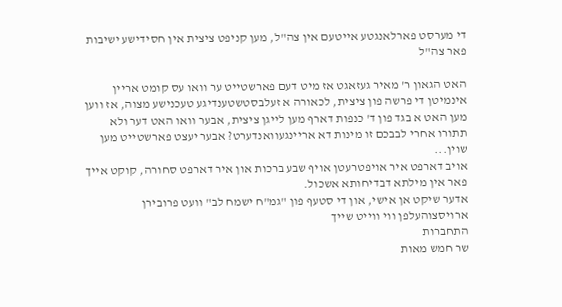די מערסט פארלאנגטע אייטעם אין צה"ל, מען קניפט ציצית אין חסידישע ישיבות פאר צה"ל

האט הגאון ר' מאיר געזאגט אז מיט דעם פארשטייט ער וואו עס קומט אריין אינמיטן די פרשה פון ציצית, לכאורה א זעלבסטשטענדיגע טעכנישע מצוה, אז ווען מען האט א בגד פון ד' כנפות דארף מען לייגן ציצית, אבער וואו האט דער ולא תתורו אחרי לבבכם זו מינות דא אריינגעוואנדערט? אבער יעצט פארשטייט מען שוין...
אויב דארפט איר אויפטרעטן אויף שבע ברכות און איר דארפט סחורה, קוקט אייך פאר אין מילתא דבדיחותא אשכול.
אדער שיקט אן אישי, און די סטעף פון "גמ"ח ישמח לב" וועט פרובירן ארויסצוהעלפן ווי ווייט שייך
התחברות
שר חמש מאות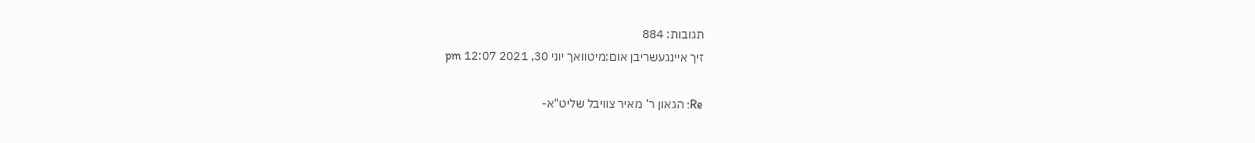תגובות: 884
זיך איינגעשריבן אום:מיטוואך יוני 30, 2021 12:07 pm

Re: הגאון ר’ מאיר צוויבל שליט"א-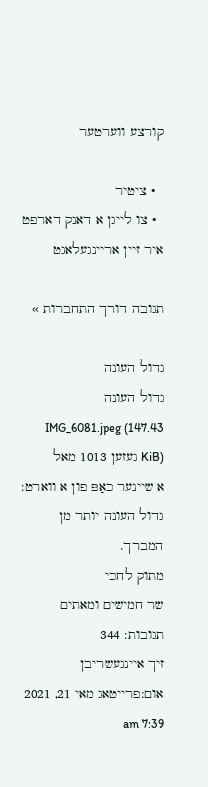קורצע ווערטער

  • ציטיר
  • צו לייגן א דאנק דארפט איר זיין אריינגעלאגט

תגובה דורך התחברות »

גדול העונה
גדול העונה
IMG_6081.jpeg (147.43 KiB) געזען 1013 מאל
א שיינער כאַפּ פון א ווארט:
גדול העונה יותר מן המברך.
מתוק לחכי
שר חמישים ומאתים
תגובות: 344
זיך איינגעשריבן אום:פרייטאג מאי 21, 2021 7:39 am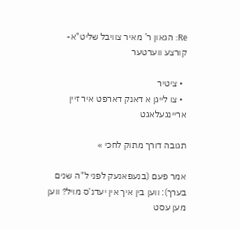Re: הגאון ר’ מאיר צוויבל שליט"א- קורצע ווערטער

  • ציטיר
  • צו לייגן א דאנק דארפט איר זיין אריינגעלאגט

תגובה דורך מתוק לחכי »

אמר פעם (בנעפאנעק לפני ל"ה שנים בערך): ווען בין איך אין יעדנ'ס מויל? ווען מען עסט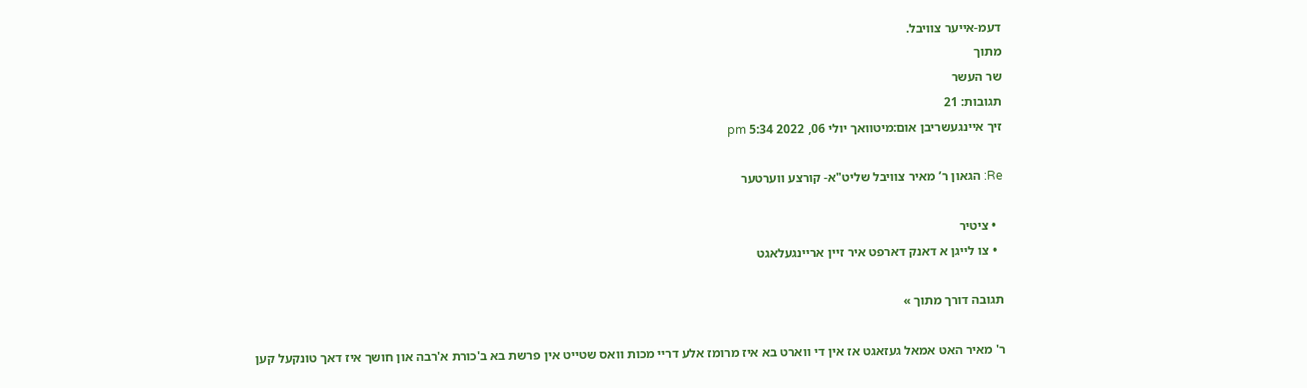דעמ-אייער צוויבל.
מתוך
שר העשר
תגובות: 21
זיך איינגעשריבן אום:מיטוואך יולי 06, 2022 5:34 pm

Re: הגאון ר’ מאיר צוויבל שליט"א- קורצע ווערטער

  • ציטיר
  • צו לייגן א דאנק דארפט איר זיין אריינגעלאגט

תגובה דורך מתוך »

ר' מאיר האט אמאל געזאגט אז אין די ווארט בא איז מרומז אלע דריי מכות וואס שטייט אין פרשת בא ב'כורת א'רבה און חושך איז דאך טונקעל קען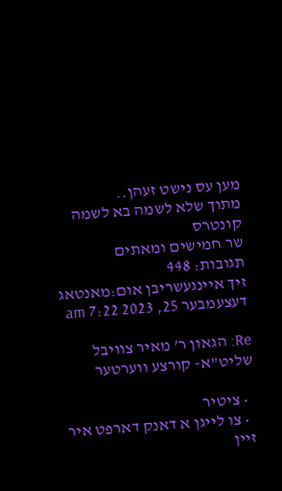מען עס נישט זעהן..
מתוך שלא לשמה בא לשמה
קונטרס
שר חמישים ומאתים
תגובות: 448
זיך איינגעשריבן אום:מאנטאג דעצעמבער 25, 2023 7:22 am

Re: הגאון ר’ מאיר צוויבל שליט"א- קורצע ווערטער

  • ציטיר
  • צו לייגן א דאנק דארפט איר זיין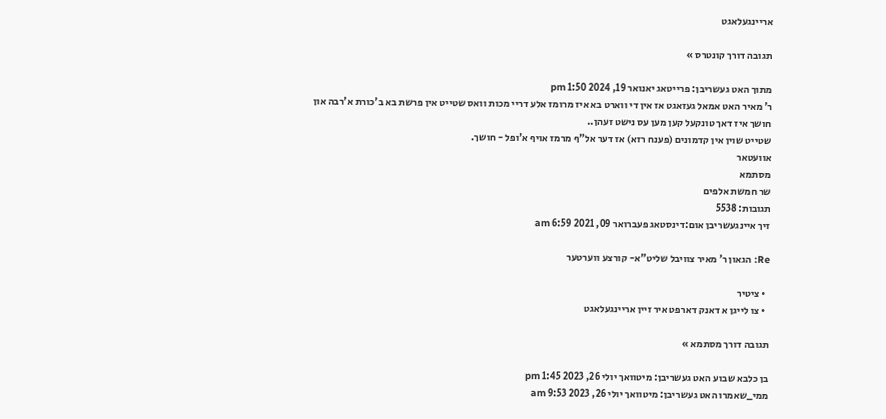אריינגעלאגט

תגובה דורך קונטרס »

מתוך האט געשריבן: פרייטאג יאנואר 19, 2024 1:50 pm
ר' מאיר האט אמאל געזאגט אז אין די ווארט בא איז מרומז אלע דריי מכות וואס שטייט אין פרשת בא ב'כורת א'רבה און חושך איז דאך טונקעל קען מען עס נישט זעהן..
שטייט שוין אין קדמונים (פענח רזא) אז דער אל"ף מרמז אויף א'ופל - חושך.
אוועטאר
מסתמא
שר חמשת אלפים
תגובות: 5538
זיך איינגעשריבן אום:דינסטאג פעברואר 09, 2021 6:59 am

Re: הגאון ר’ מאיר צוויבל שליט"א- קורצע ווערטער

  • ציטיר
  • צו לייגן א דאנק דארפט איר זיין אריינגעלאגט

תגובה דורך מסתמא »

בן כלבא שבוע האט געשריבן: מיטוואך יולי 26, 2023 1:45 pm
ממי_שאמרו האט געשריבן: מיטוואך יולי 26, 2023 9:53 am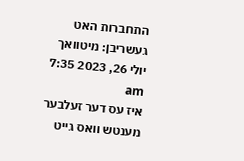התחברות האט געשריבן: מיטוואך יולי 26, 2023 7:35 am
איז עס דער זעלבער מענטש וואס גייט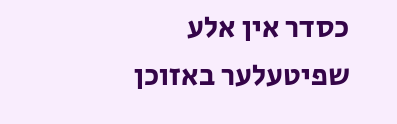כסדר אין אלע שפיטעלער באזוכן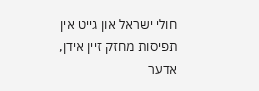חולי ישראל און גייט אין תפיסות מחזק זיין אידן, אדער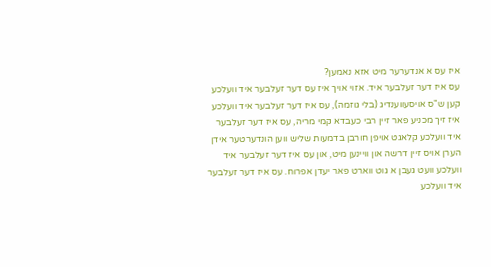איז עס א אנדערער מיט אזא נאמען?
עס איז דער זעלבער איד. אזוי אויך איז עס דער זעלבער איד וועלכע קען ש"ס אויסעווענדיג (בלי גוזמה), עס איז דער זעלבער איד וועלכע איז זיך מכניע פאר זיין רבי כעבדא קמי מריה, עס איז דער זעלבער איד וועלכע קלאגט אויפן חורבן בדמעות שליש ווען הונדערטער אידן הערן אויס זיין דרשה און וויינען מיט, און עס איז דער זעלבער איד וועלכע וועט געבן א גוט ווארט פאר יעדן אפרוח. עס איז דער זעלבער איד וועלכע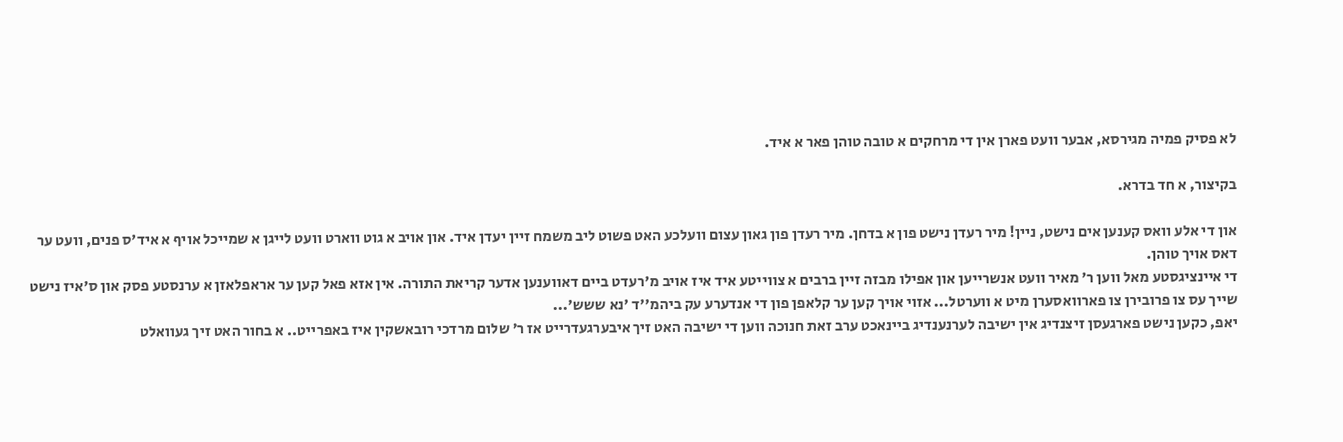לא פסיק פמיה מגירסא, אבער וועט פארן אין די מרחקים א טובה טוהן פאר א איד.

בקיצור, א חד בדרא.

און די אלע וואס קענען אים נישט, ניין! מיר רעדן נישט פון א בדחן. מיר רעדן פון גאון עצום וועלכע האט פשוט ליב משמח זיין יעדן איד. און אויב א גוט ווארט וועט לייגן א שמייכל אויף א איד'ס פנים, וועט ער דאס אויך טוהן.
די איינציגסטע מאל ווען ר' מאיר וועט אנשרייען און אפילו מבזה זיין ברבים א צווייטע איד איז אויב מ'רעדט ביים דאווענען אדער קריאת התורה. אין אזא פאל קען ער אראפלאזן א ערנסטע פסק און ס'איז נישט שייך עס צו פרובירן צו פארוואסערן מיט א ווערטל... אזוי אויך קען ער קלאפן פון די אנדערע עק ביהמ''ד 'נא ששש'...
יאפ, כקען נישט פארגעסן זיצנדיג אין ישיבה לערנענדיג ביינאכט ערב זאת חנוכה ווען די ישיבה האט זיך איבערגעדרייט אז ר’ שלום מרדכי רובאשקין איז באפרייט.. א בחור האט זיך געוואלט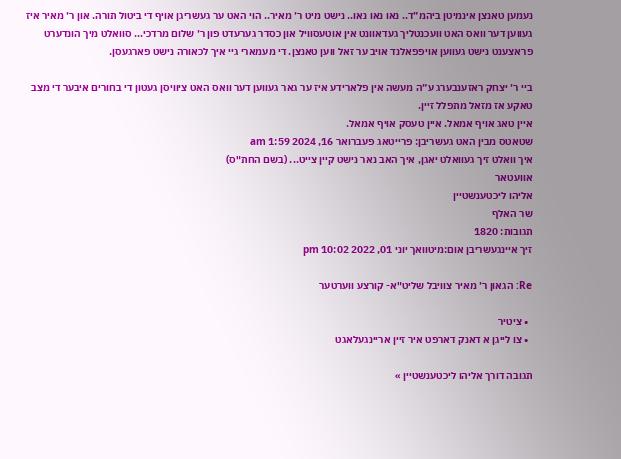נעמען טאנצן אינמיטן ביהמ”ד.. נאו נאו נאו.. נישט מיט ר’ מאיר.. הוי האט ער געשריגן אויף די ביטול תורה. און ר’ מאיר איז געווען דער וואס האט וועכנטליך געדאוונט אין אוטעסוויל און כסדר גערעדט פון ר’ שלום מרדכי... סוואלט מיך הונדערט פראצענט נישט געווען אויפפאלנד אויב ער זאל ווען טאנצן. די מעמארי גיי איך לכאורה נישט פארגעסן.

ביי ר’ יצחק ראזענבערג ע”ה מעשה אין פלארידע איז ער גאר געווען דער וואס האט ציוויסן געטון די בחורים איבער די מצב טאקע אז מזאל מתפלל זיין.
איין טאג אויף אמאל. איין טעסק אויף אמאל.
שטאטס מבין האט געשריבן: פרייטאג פעברואר 16, 2024 1:59 am
איך וואלט זיך געוואלט יאגן, איך האב נאר נישט קיין צייט... (בשם החת"ס)
אוועטאר
אליהו ליכטענשטיין
שר האלף
תגובות: 1820
זיך איינגעשריבן אום:מיטוואך יוני 01, 2022 10:02 pm

Re: הגאון ר’ מאיר צוויבל שליט"א- קורצע ווערטער

  • ציטיר
  • צו לייגן א דאנק דארפט איר זיין אריינגעלאגט

תגובה דורך אליהו ליכטענשטיין »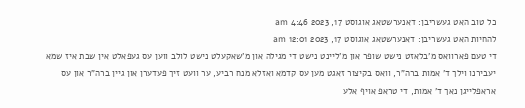כל טוב האט געשריבן: דאנערשטאג אוגוסט 17, 2023 4:46 am
להחיות האט געשריבן: דאנערשטאג אוגוסט 17, 2023 12:01 am
די טעם פארוואס מ'בלאזט נישט שופר און מ'ליינט נישט די מגילה און מ'שאקעלט נישט לולב ווען עס געפאלט אין שבת איז שמא יעבירנו וילך ד' אמות ברה"ר, וואס בקיצור זאגט מען עס קדמא ואזלא מנח רביע, ער וועט זיך פעדערן און גיין ברה"ר און עס אראפלייגן נאך ד' אמות, די טראפ אויף אלע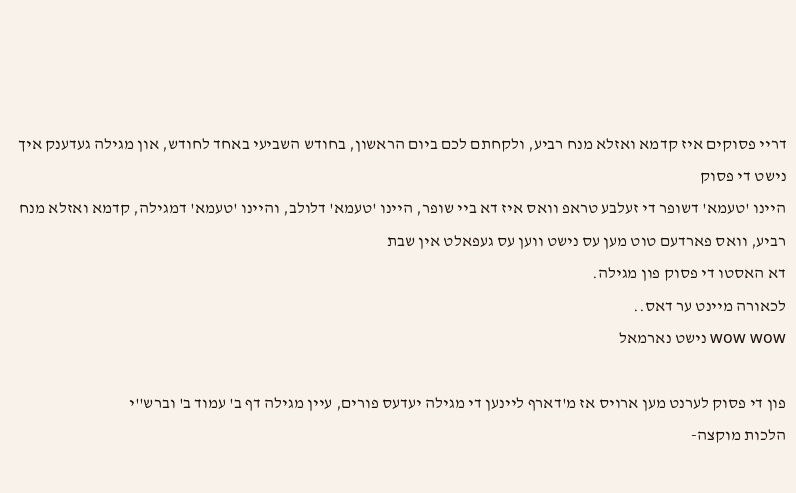דריי פסוקים איז קדמא ואזלא מנח רביע, ולקחתם לכם ביום הראשון, בחודש השביעי באחד לחודש, און מגילה געדענק איך נישט די פסוק
היינו 'טעמא' דשופר די זעלבע טראפ וואס איז דא ביי שופר, היינו 'טעמא' דלולב, והיינו 'טעמא' דמגילה, קדמא ואזלא מנח רביע, וואס פארדעם טוט מען עס נישט ווען עס געפאלט אין שבת
דא האסטו די פסוק פון מגילה.
לכאורה מיינט ער דאס..
wow wow נישט נארמאל

פון די פסוק לערנט מען ארויס אז מ'דארף ליינען די מגילה יעדעס פורים, עיין מגילה דף ב' עמוד ב' וברש''י
הלכות מוקצה-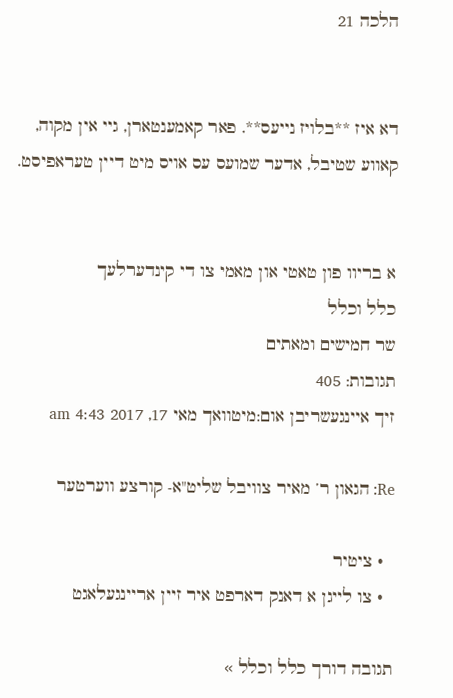הלכה 21


דא איז **בלויז נייעס**. פאר קאמענטארן, גיי אין מקוה, קאווע שטיבל, אדער שמועס עס אויס מיט דיין טעראפיסט.


א בריוו פון טאטי און מאמי צו די קינדערלעך
כלל וכלל
שר חמישים ומאתים
תגובות: 405
זיך איינגעשריבן אום:מיטוואך מאי 17, 2017 4:43 am

Re: הגאון ר’ מאיר צוויבל שליט"א- קורצע ווערטער

  • ציטיר
  • צו לייגן א דאנק דארפט איר זיין אריינגעלאגט

תגובה דורך כלל וכלל »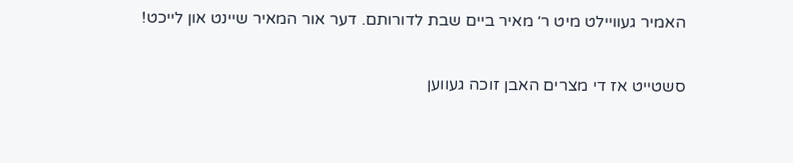האמיר געוויילט מיט ר׳ מאיר ביים שבת לדורותם. דער אור המאיר שיינט און לייכט!

סשטייט אז די מצרים האבן זוכה געווען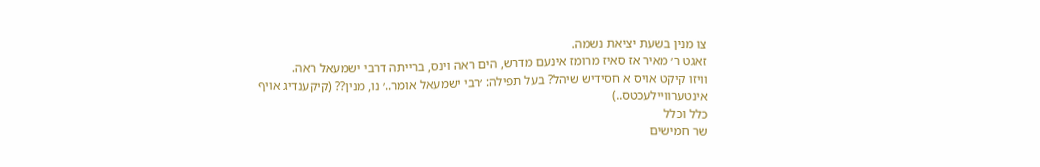צו מנין בשעת יציאת נשמה.
זאגט ר׳ מאיר אז סאיז מרומז אינעם מדרש, הים ראה וינס, ברייתה דרבי ישמעאל ראה.
וויזו קיקט אויס א חסידיש שיהל? בעל תפילה: ׳רבי ישמעאל אומר..׳ נו, מנין?? (קיקענדיג אויף אינטערוויילעכטס..)
כלל וכלל
שר חמישים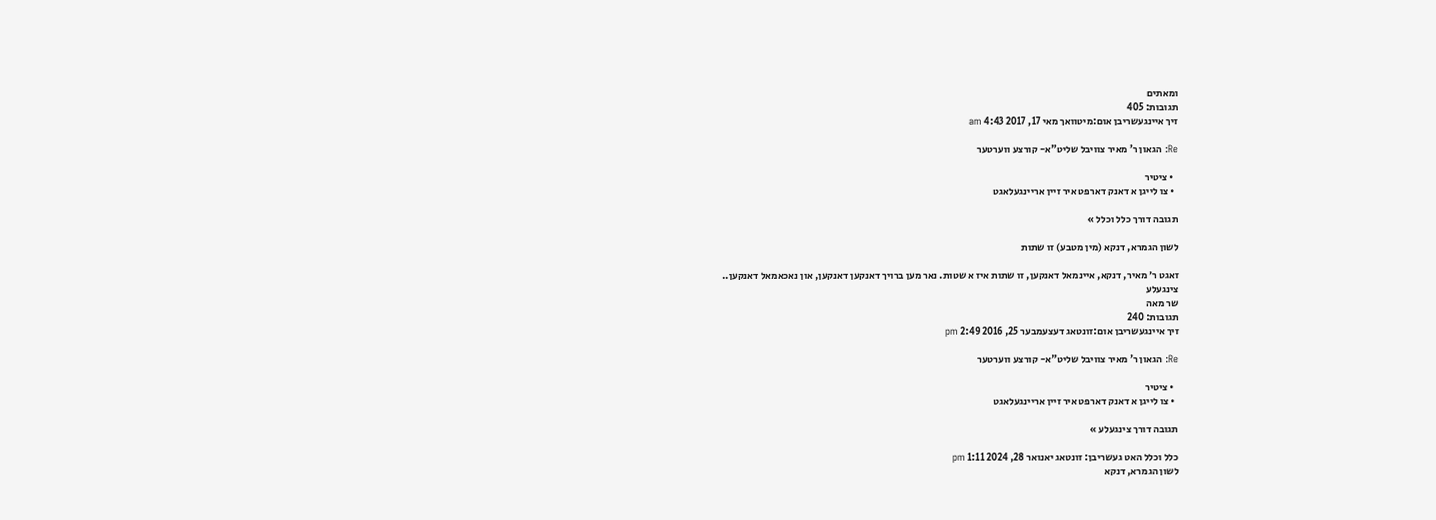ומאתים
תגובות: 405
זיך איינגעשריבן אום:מיטוואך מאי 17, 2017 4:43 am

Re: הגאון ר’ מאיר צוויבל שליט"א- קורצע ווערטער

  • ציטיר
  • צו לייגן א דאנק דארפט איר זיין אריינגעלאגט

תגובה דורך כלל וכלל »

לשון הגמרא, דנקא (מין מטבע) זו שתות

זאגט ר׳ מאיר, דנקא, איינמאל דאנקען, זו שתות איז א שטות. נאר מען ברויך דאנקען דאנקען, און נאכאמאל דאנקען..
צינגעלע
שר מאה
תגובות: 240
זיך איינגעשריבן אום:זונטאג דעצעמבער 25, 2016 2:49 pm

Re: הגאון ר’ מאיר צוויבל שליט"א- קורצע ווערטער

  • ציטיר
  • צו לייגן א דאנק דארפט איר זיין אריינגעלאגט

תגובה דורך צינגעלע »

כלל וכלל האט געשריבן: זונטאג יאנואר 28, 2024 1:11 pm
לשון הגמרא, דנקא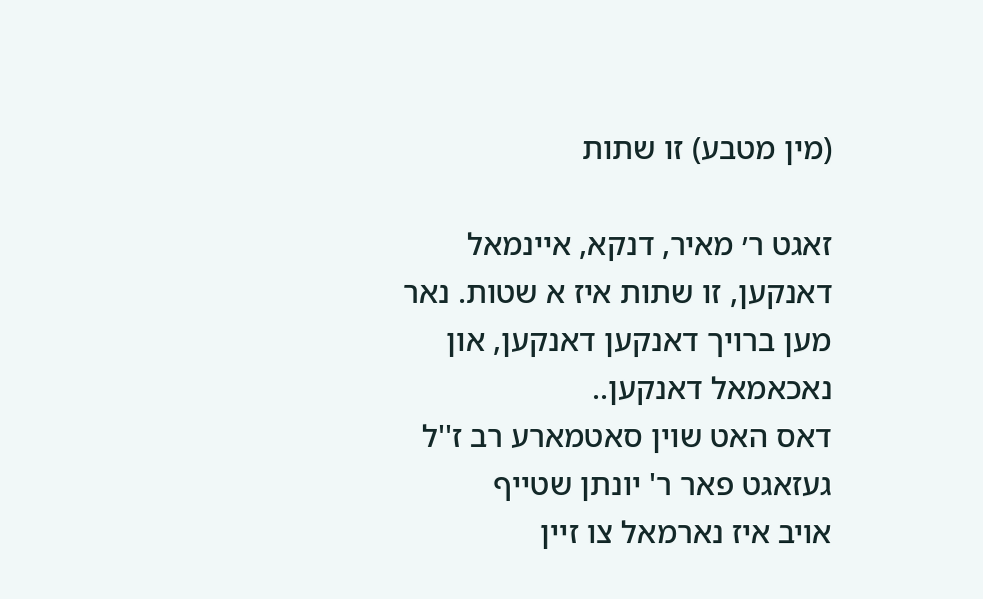(מין מטבע) זו שתות

זאגט ר׳ מאיר, דנקא, איינמאל דאנקען, זו שתות איז א שטות. נאר מען ברויך דאנקען דאנקען, און נאכאמאל דאנקען..
דאס האט שוין סאטמארע רב ז''ל געזאגט פאר ר' יונתן שטייף
אויב איז נארמאל צו זיין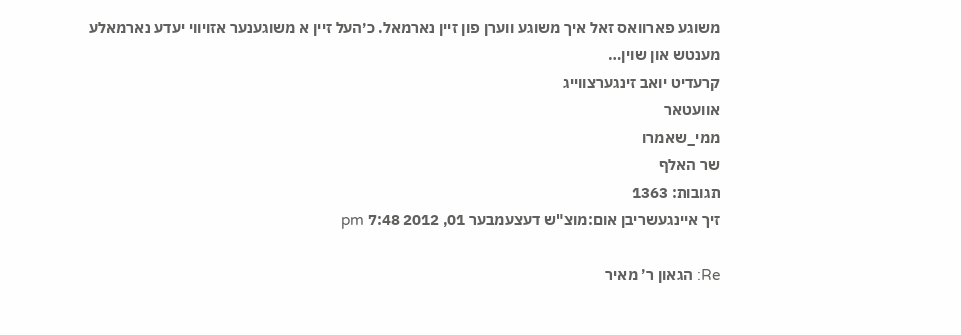משוגע פארוואס זאל איך משוגע ווערן פון זיין נארמאל. כ׳העל זיין א משוגענער אזויווי יעדע נארמאלע מענטש און שוין…
קרעדיט יואב זינגערצווייג
אוועטאר
ממי_שאמרו
שר האלף
תגובות: 1363
זיך איינגעשריבן אום:מוצ"ש דעצעמבער 01, 2012 7:48 pm

Re: הגאון ר’ מאיר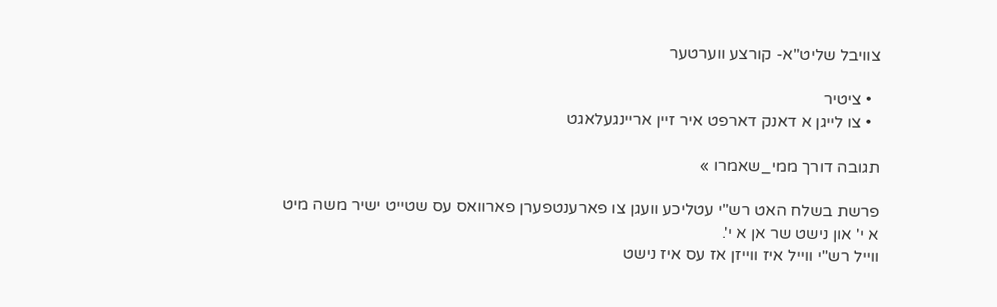צוויבל שליט"א- קורצע ווערטער

  • ציטיר
  • צו לייגן א דאנק דארפט איר זיין אריינגעלאגט

תגובה דורך ממי_שאמרו »

פרשת בשלח האט רש"י עטליכע וועגן צו פארענטפערן פארוואס עס שטייט ישיר משה מיט א י' און נישט שר אן א י'.
ווייל רש"י ווייל איז ווייזן אז עס איז נישט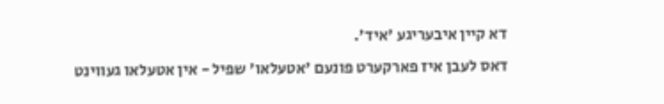דא קיין איבעריגע 'איד'.
דאס לעבן איז פארקערט פונעם 'אטעלאו' שפיל - אין אטעלאו געווינט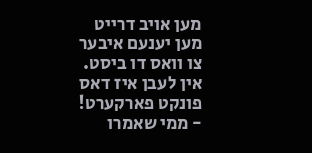מען אויב דרייט מען יענעם איבער צו וואס דו ביסט. אין לעבן איז דאס פונקט פארקערט! - ממי שאמרו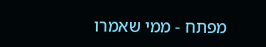מפתח - ממי שאמרו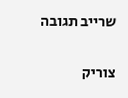שרייב תגובה

צוריק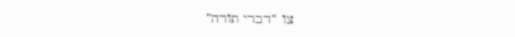צו “דברי תורה”